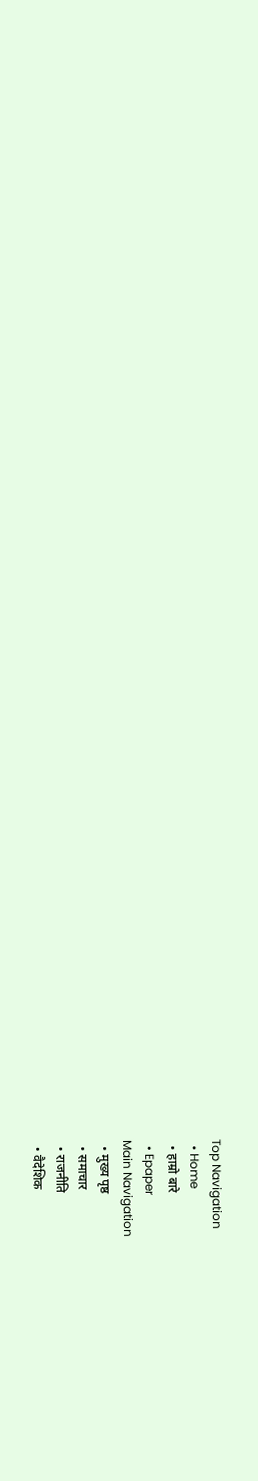Top Navigation
  • Home
  • हाम्रो बारे
  • Epaper
Main Navigation
  • मुख्य पृष्ठ
  • समाचार
  • राजनीति
  • वैदेशिक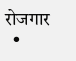रोजगार
  •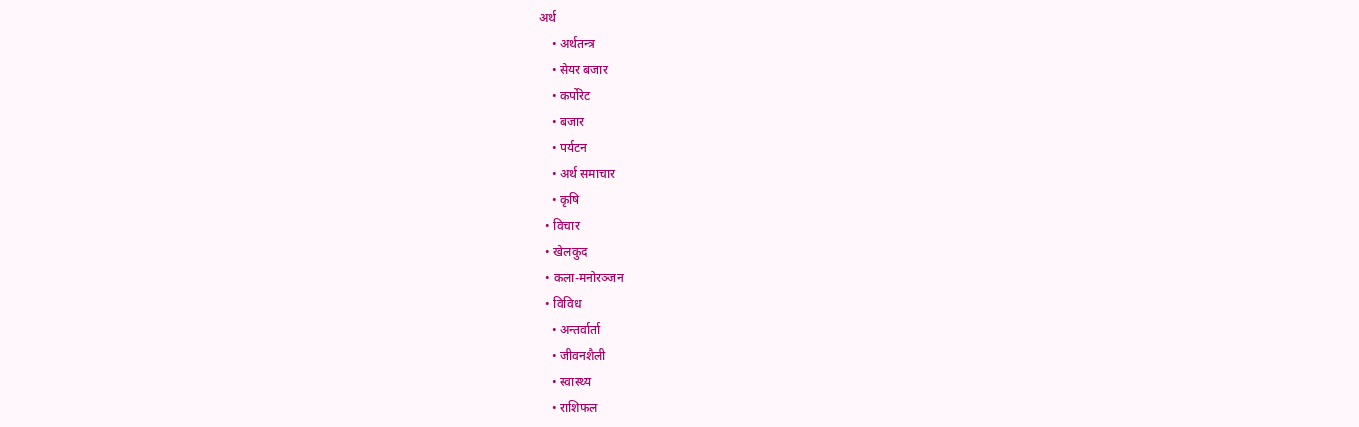अर्थ
    • अर्थतन्त्र
    • सेयर बजार
    • कर्पोरेट
    • बजार
    • पर्यटन
    • अर्थ समाचार
    • कृषि
  • विचार
  • खेलकुद
  • कला-मनोरञ्‍जन
  • विविध
    • अन्तर्वार्ता
    • जीवनशैली
    • स्वास्थ्य
    • राशिफल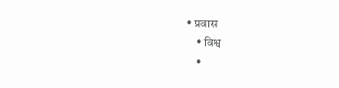• प्रवास
    • विश्व
    •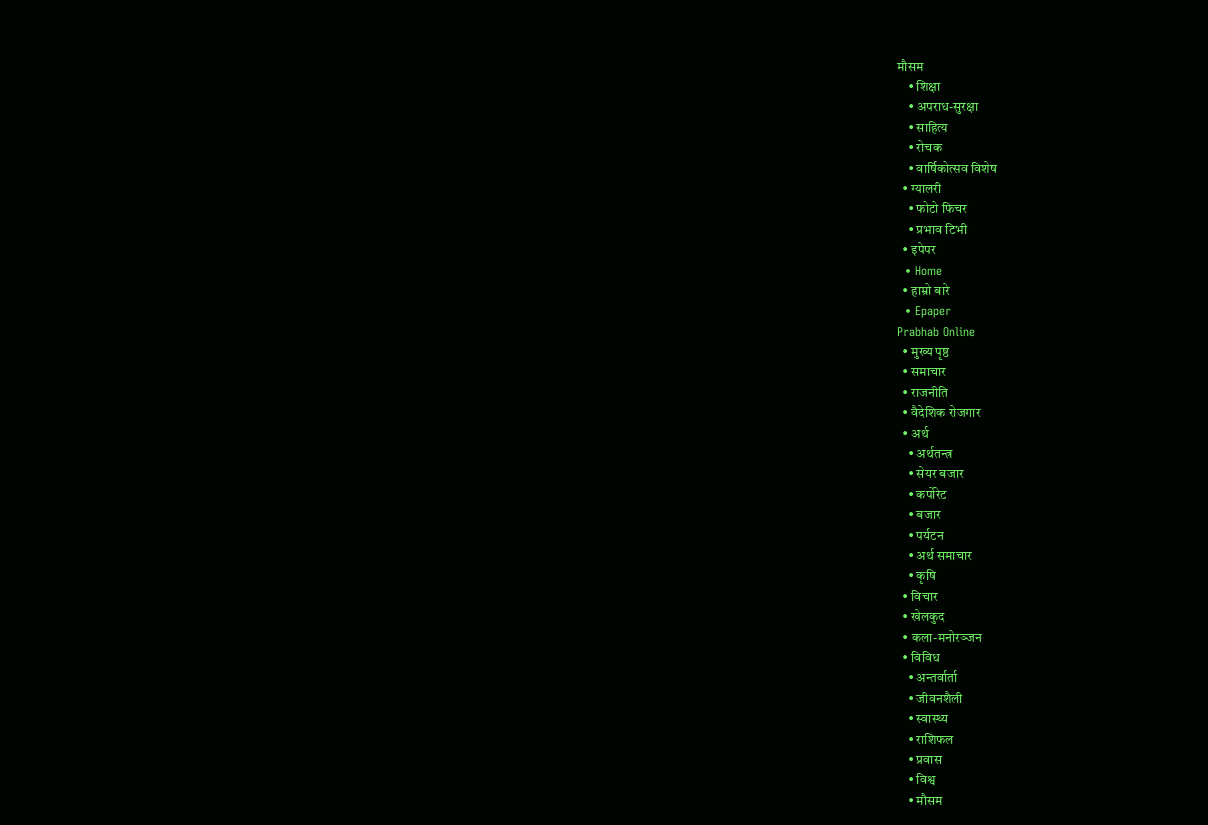मौसम
    • शिक्षा
    • अपराध-सुरक्षा
    • साहित्य
    • रोचक
    • वार्षिकोत्सव विशेष
  • ग्यालरी
    • फोटो फिचर
    • प्रभाव टिभी
  • इपेपर
  • Home
  • हाम्रो बारे
  • Epaper
Prabhab Online
  • मुख्य पृष्ठ
  • समाचार
  • राजनीति
  • वैदेशिक रोजगार
  • अर्थ
    • अर्थतन्त्र
    • सेयर बजार
    • कर्पोरेट
    • बजार
    • पर्यटन
    • अर्थ समाचार
    • कृषि
  • विचार
  • खेलकुद
  • कला-मनोरञ्‍जन
  • विविध
    • अन्तर्वार्ता
    • जीवनशैली
    • स्वास्थ्य
    • राशिफल
    • प्रवास
    • विश्व
    • मौसम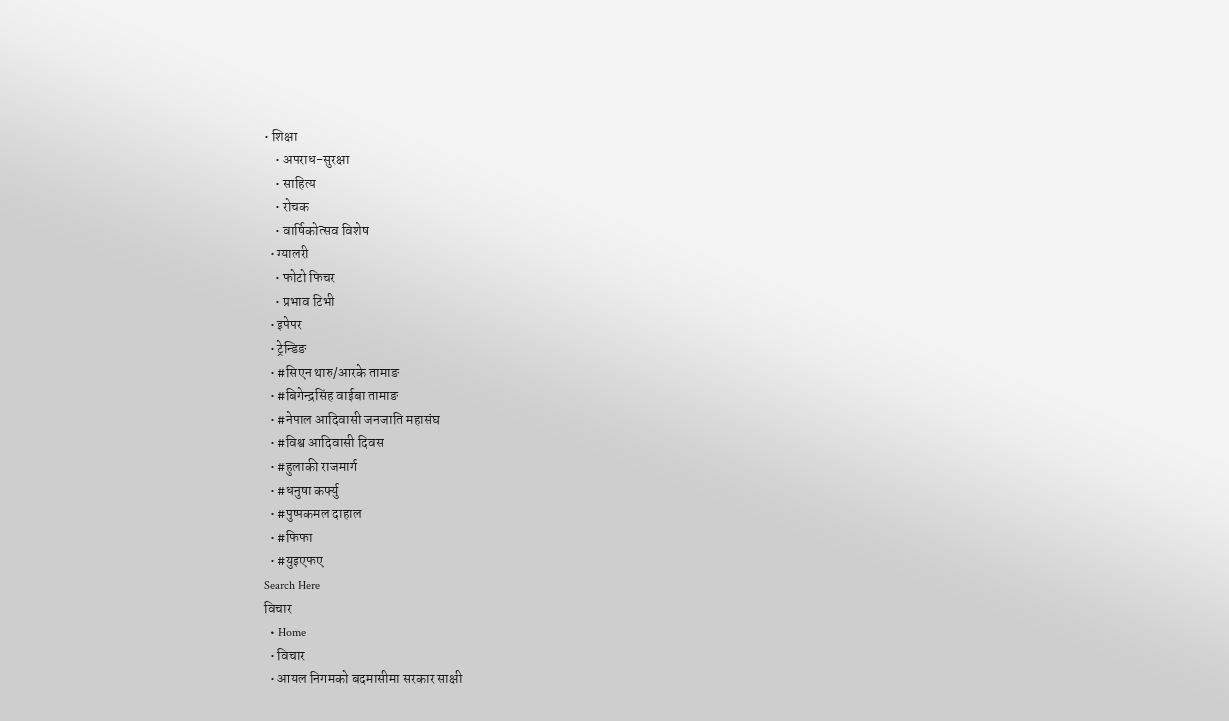• शिक्षा
    • अपराध-सुरक्षा
    • साहित्य
    • रोचक
    • वार्षिकोत्सव विशेष
  • ग्यालरी
    • फोटो फिचर
    • प्रभाव टिभी
  • इपेपर
  • ट्रेन्डिङ
  • #सिएन थारु/आरके तामाङ
  • #बिगेन्द्रसिंह वाईबा तामाङ
  • #नेपाल आदिवासी जनजाति महासंघ
  • #विश्व आदिवासी दिवस
  • #हुलाकी राजमार्ग
  • #धनुषा कर्फ्यु
  • #पुष्पकमल दाहाल
  • #फिफा
  • #युइएफए
Search Here
विचार
  • Home
  • विचार
  • आयल निगमको बदमासीमा सरकार साक्षी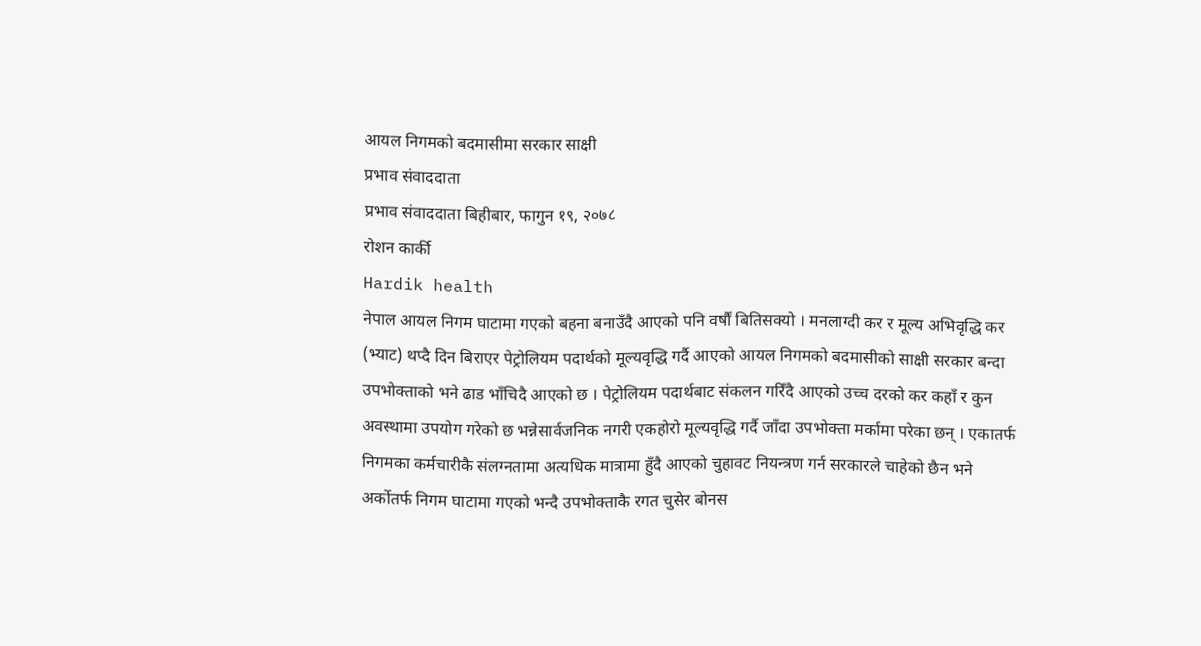आयल निगमको बदमासीमा सरकार साक्षी
प्रभाव संवाददाता
प्रभाव संवाददाता बिहीबार, फागुन १९, २०७८
रोशन कार्की
Hardik health
नेपाल आयल निगम घाटामा गएको बहना बनाउँदै आएको पनि वर्षौं बितिसक्यो । मनलाग्दी कर र मूल्य अभिवृद्धि कर (भ्याट) थप्दै दिन बिराएर पेट्रोलियम पदार्थको मूल्यवृद्धि गर्दै आएको आयल निगमको बदमासीको साक्षी सरकार बन्दा उपभोक्ताको भने ढाड भाँचिदै आएको छ । पेट्रोलियम पदार्थबाट संकलन गरिँदै आएको उच्च दरको कर कहाँ र कुन अवस्थामा उपयोग गरेको छ भन्नेसार्वजनिक नगरी एकहोरो मूल्यवृद्धि गर्दै जाँदा उपभोक्ता मर्कामा परेका छन् । एकातर्फ निगमका कर्मचारीकै संलग्नतामा अत्यधिक मात्रामा हुँदै आएको चुहावट नियन्त्रण गर्न सरकारले चाहेको छैन भने अर्कोतर्फ निगम घाटामा गएको भन्दै उपभोक्ताकै रगत चुसेर बोनस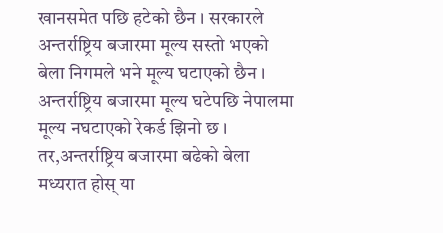खानसमेत पछि हटेको छैन । सरकारले अन्तर्राष्ट्रिय बजारमा मूल्य सस्तो भएको बेला निगमले भने मूल्य घटाएको छैन । अन्तर्राष्ट्रिय बजारमा मूल्य घटेपछि नेपालमा मूल्य नघटाएको रेकर्ड झिनो छ । तर,अन्तर्राष्ट्रिय बजारमा बढेको बेला मध्यरात होस् या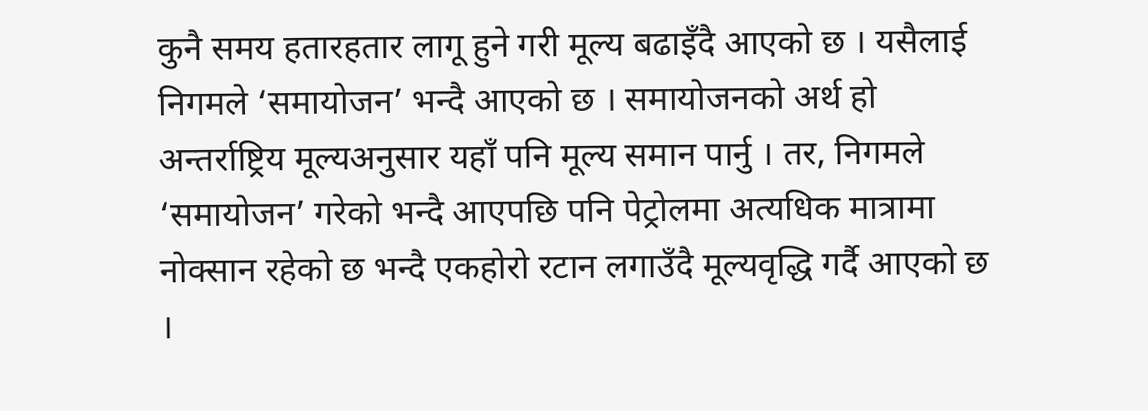कुनै समय हतारहतार लागू हुने गरी मूल्य बढाइँदै आएको छ । यसैलाई निगमले ‘समायोजन’ भन्दै आएको छ । समायोजनको अर्थ हो अन्तर्राष्ट्रिय मूल्यअनुसार यहाँ पनि मूल्य समान पार्नु । तर, निगमले ‘समायोजन’ गरेको भन्दै आएपछि पनि पेट्रोलमा अत्यधिक मात्रामा नोक्सान रहेको छ भन्दै एकहोरो रटान लगाउँदै मूल्यवृद्धि गर्दै आएको छ ।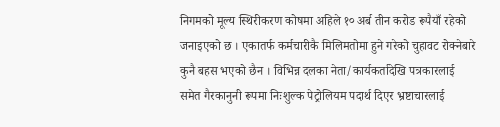निगमको मूल्य स्थिरीकरण कोषमा अहिले १० अर्ब तीन करोड रूपैयाँ रहेको जनाइएको छ । एकातर्फ कर्मचारीकै मिलिमतोमा हुने गरेको चुहावट रोक्नेबारे कुनै बहस भएको छैन । विभिन्न दलका नेता/कार्यकर्तादेखि पत्रकारलाई समेत गैरकानुनी रूपमा निःशुल्क पेट्रोलियम पदार्थ दिएर भ्रष्टाचारलाई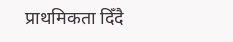प्राथमिकता दिँदै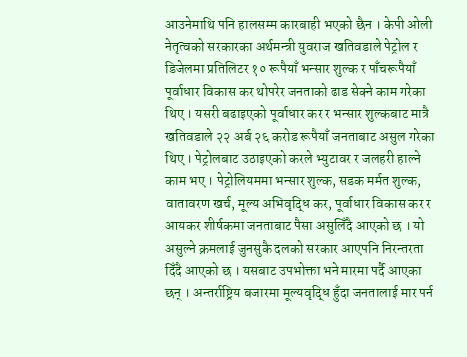आउनेमाथि पनि हालसम्म कारबाही भएको छैन । केपी ओली नेतृत्वको सरकारका अर्थमन्त्री युवराज खतिवडाले पेट्रोल र डिजेलमा प्रतिलिटर १० रूपैयाँ भन्सार शुल्क र पाँचरूपैयाँ पूर्वाधार विकास कर थोपरेर जनताको ढाड सेक्ने काम गरेका थिए । यसरी बढाइएको पूर्वाधार कर र भन्सार शुल्कबाट मात्रै खतिवडाले २२ अर्ब २६ करोड रूपैयाँ जनताबाट असुल गरेका थिए । पेट्रोलबाट उठाइएको करले भ्युटावर र जलहरी हाल्ने काम भए । पेट्रोलियममा भन्सार शुल्क, सडक मर्मत शुल्क, वातावरण खर्च, मूल्य अभिवृद्धि कर, पूर्वाधार विकास कर र आयकर शीर्षकमा जनताबाट पैसा असुलिँदै आएको छ । यो असुल्ने क्रमलाई जुनसुकै दलको सरकार आएपनि निरन्तरता दिँदै आएको छ । यसबाट उपभोक्ता भने मारमा पर्दै आएका छन् । अन्तर्राष्ट्रिय बजारमा मूल्यवृद्धि हुँदा जनतालाई मार पर्न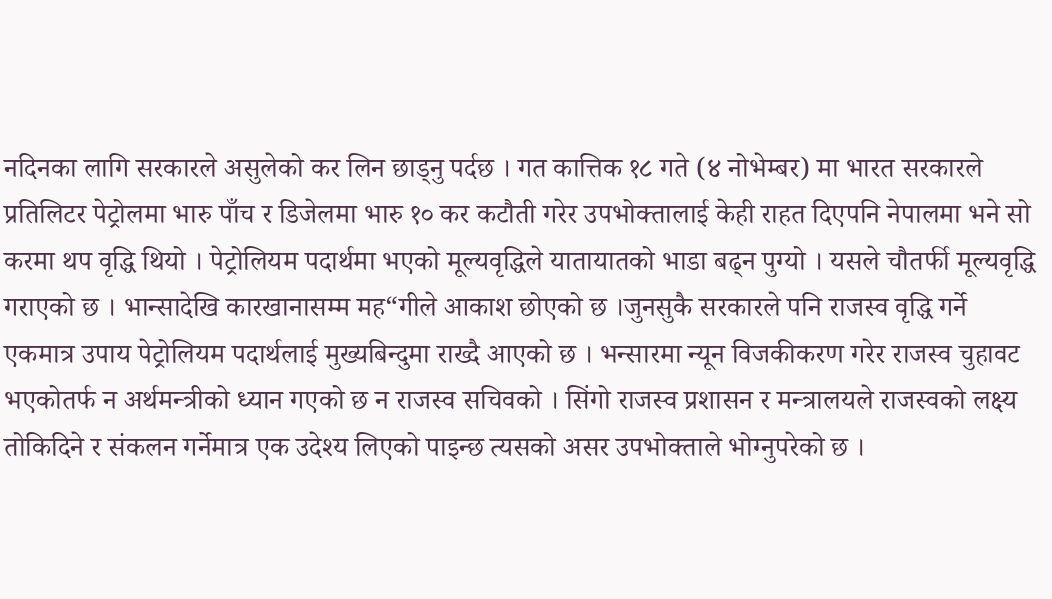नदिनका लागि सरकारले असुलेको कर लिन छाड्नु पर्दछ । गत कात्तिक १८ गते (४ नोभेम्बर) मा भारत सरकारले प्रतिलिटर पेट्रोलमा भारु पाँच र डिजेलमा भारु १० कर कटौती गरेर उपभोक्तालाई केही राहत दिएपनि नेपालमा भने सो करमा थप वृद्धि थियो । पेट्रोलियम पदार्थमा भएको मूल्यवृद्धिले यातायातको भाडा बढ्न पुग्यो । यसले चौतर्फी मूल्यवृद्धि गराएको छ । भान्सादेखि कारखानासम्म मह“गीले आकाश छोएको छ ।जुनसुकै सरकारले पनि राजस्व वृद्धि गर्ने एकमात्र उपाय पेट्रोलियम पदार्थलाई मुख्यबिन्दुमा राख्दै आएको छ । भन्सारमा न्यून विजकीकरण गरेर राजस्व चुहावट भएकोतर्फ न अर्थमन्त्रीको ध्यान गएको छ न राजस्व सचिवको । सिंगो राजस्व प्रशासन र मन्त्रालयले राजस्वको लक्ष्य तोकिदिने र संकलन गर्नेमात्र एक उदेश्य लिएको पाइन्छ त्यसको असर उपभोक्ताले भोग्नुपरेको छ ।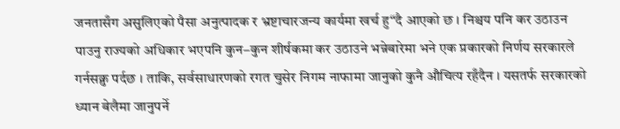जनतासँग असुलिएको पैसा अनुत्पादक र भ्रष्टाचारजन्य कार्यमा खर्च हु“दै आएको छ । निश्चय पनि कर उठाउन पाउनु राज्यको अधिकार भएपनि कुन–कुन शीर्षकमा कर उठाउने भन्नेबारेमा भने एक प्रकारको निर्णय सरकारले गर्नसक्नु पर्दछ । ताकि, सर्वसाधारणको रगत चुसेर निगम नाफामा जानुको कुनै औचित्य रहँदैन । यसतर्फ सरकारको ध्यान बेलैमा जानुपर्ने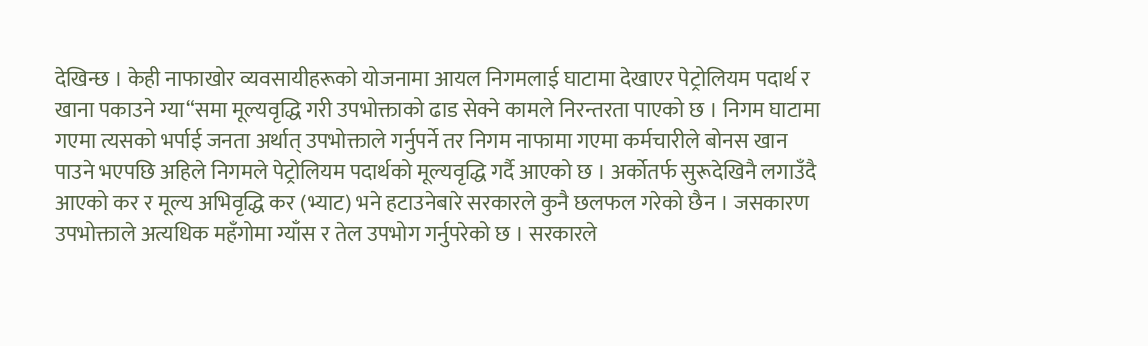देखिन्छ । केही नाफाखोर व्यवसायीहरूको योजनामा आयल निगमलाई घाटामा देखाएर पेट्रोलियम पदार्थ र खाना पकाउने ग्या“समा मूल्यवृद्धि गरी उपभोक्ताको ढाड सेक्ने कामले निरन्तरता पाएको छ । निगम घाटामा गएमा त्यसको भर्पाई जनता अर्थात् उपभोक्ताले गर्नुपर्ने तर निगम नाफामा गएमा कर्मचारीले बोनस खान पाउने भएपछि अहिले निगमले पेट्रोलियम पदार्थको मूल्यवृद्धि गर्दै आएको छ । अर्कोतर्फ सुरूदेखिनै लगाउँदै आएको कर र मूल्य अभिवृद्धि कर (भ्याट) भने हटाउनेबारे सरकारले कुनै छलफल गरेको छैन । जसकारण उपभोक्ताले अत्यधिक महँगोमा ग्याँस र तेल उपभोग गर्नुपरेको छ । सरकारले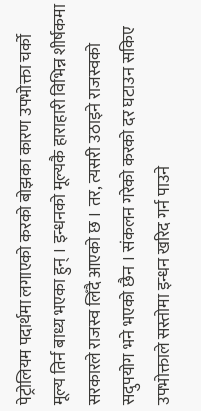पेट्रोलियम पदार्थमा लगाएको करको बोझका कारण उपभोक्ता चर्को मूल्य तिर्न बाध्य भएका हुन् । इन्धनको मूल्यकै हाराहारी विभिन्न शीर्षकमा सरकारले राजस्व लिँदै आएको छ । तर, त्यसरी उठाइने राजस्वको सदुपयोग भने भएको छैन । संकलन गरेको करको दर घटाउन सकिए उपभोक्ताले सस्तोमा इन्धन खरिद गर्न पाउने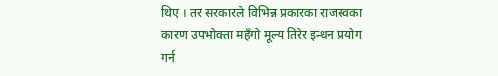थिए । तर सरकारले विभिन्न प्रकारका राजस्वका कारण उपभोक्ता महँगो मूल्य तिरेर इन्धन प्रयोग गर्न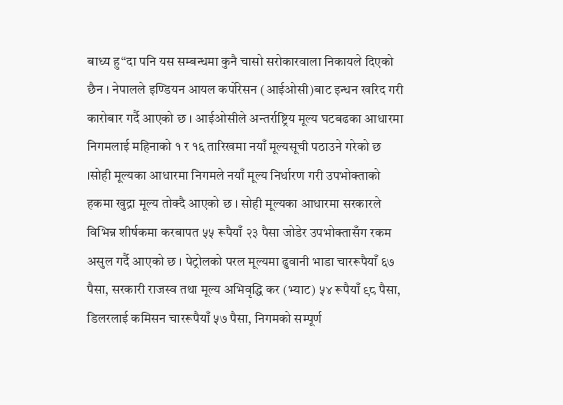बाध्य हु“दा पनि यस सम्बन्धमा कुनै चासो सरोकारवाला निकायले दिएको छैन । नेपालले इण्डियन आयल कर्पोरेसन (आईओसी)बाट इन्धन खरिद गरी कारोबार गर्दै आएको छ । आईओसीले अन्तर्राष्ट्रिय मूल्य घटबढका आधारमा निगमलाई महिनाको १ र १६ तारिखमा नयाँ मूल्यसूची पठाउने गरेको छ ।सोही मूल्यका आधारमा निगमले नयाँ मूल्य निर्धारण गरी उपभोक्ताको हकमा खुद्रा मूल्य तोक्दै आएको छ । सोही मूल्यका आधारमा सरकारले विभिन्न शीर्षकमा करबापत ५५ रूपैयाँ २३ पैसा जोडेर उपभोक्तासँग रकम असुल गर्दै आएको छ । पेट्रोलको परल मूल्यमा ढुवानी भाडा चाररूपैयाँ ६७ पैसा, सरकारी राजस्व तथा मूल्य अभिवृद्धि कर (भ्याट) ५४ रूपैयाँ ९८ पैसा, डिलरलाई कमिसन चाररूपैयाँ ५७ पैसा, निगमको सम्पूर्ण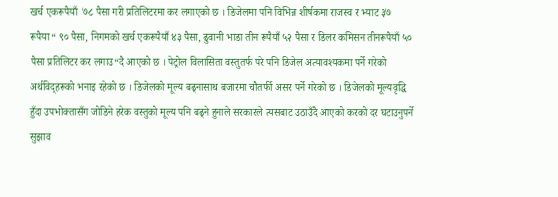खर्च एकरूपैयाँ  ७८ पैसा गरी प्रतिलिटरमा कर लगाएको छ । डिजेलमा पनि विभिन्न शीर्षकमा राजस्व र भ्याट ३७ रूपैया“ ९० पैसा, निगमको खर्च एकरूपैयाँ ४३ पैसा, ढुवानी भाडा तीन रूपैयाँ ५२ पैसा र डिलर कमिसन तीनरूपैयाँ ५० पैसा प्रतिलिटर कर लगाउ“दै आएको छ । पेट्रोल विलासिता वस्तुतर्फ परे पनि डिजेल अत्यावश्यकमा पर्ने गरेको अर्थविद्हरूको भनाइ रहेको छ । डिजेलको मूल्य बढ्नासाथ बजारमा चौतर्फी असर पर्ने गरेको छ । डिजेलको मूल्यवृद्धि हुँदा उपभोक्तासँग जोडिने हरेक वस्तुको मूल्य पनि बढ्ने हुनाले सरकारले त्यसबाट उठाउँदै आएको करको दर घटाउनुपर्ने सुझाव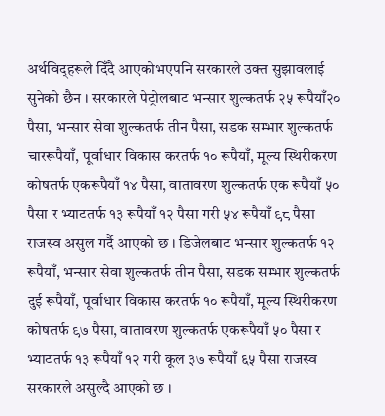अर्थविद्हरूले दिँदै आएकोभएपनि सरकारले उक्त सुझावलाई सुनेको छैन । सरकारले पेट्रोलबाट भन्सार शुल्कतर्फ २५ रूपैयाँ२० पैसा, भन्सार सेवा शुल्कतर्फ तीन पैसा, सडक सम्भार शुल्कतर्फ चाररूपैयाँ, पूर्वाधार विकास करतर्फ १० रूपैयाँ, मूल्य स्थिरीकरण कोषतर्फ एकरूपैयाँ १४ पैसा, वातावरण शुल्कतर्फ एक रूपैयाँ ५० पैसा र भ्याटतर्फ १३ रूपैयाँ १२ पैसा गरी ५४ रूपैयाँ ९८ पैसा राजस्व असुल गर्दै आएको छ । डिजेलबाट भन्सार शुल्कतर्फ १२ रूपैयाँ, भन्सार सेवा शुल्कतर्फ तीन पैसा, सडक सम्भार शुल्कतर्फ दुई रूपैयाँ, पूर्वाधार विकास करतर्फ १० रूपैयाँ, मूल्य स्थिरीकरण कोषतर्फ ९७ पैसा, वातावरण शुल्कतर्फ एकरूपैयाँ ५० पैसा र भ्याटतर्फ १३ रूपैयाँ १२ गरी कूल ३७ रूपैयाँ ६५ पैसा राजस्व सरकारले असुल्दै आएको छ ।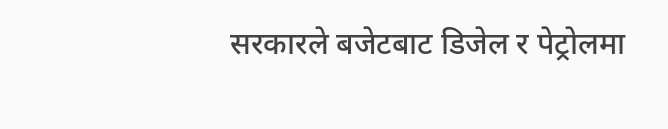सरकारले बजेटबाट डिजेल र पेट्रोलमा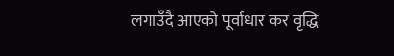लगाउँदै आएको पूर्वाधार कर वृद्धि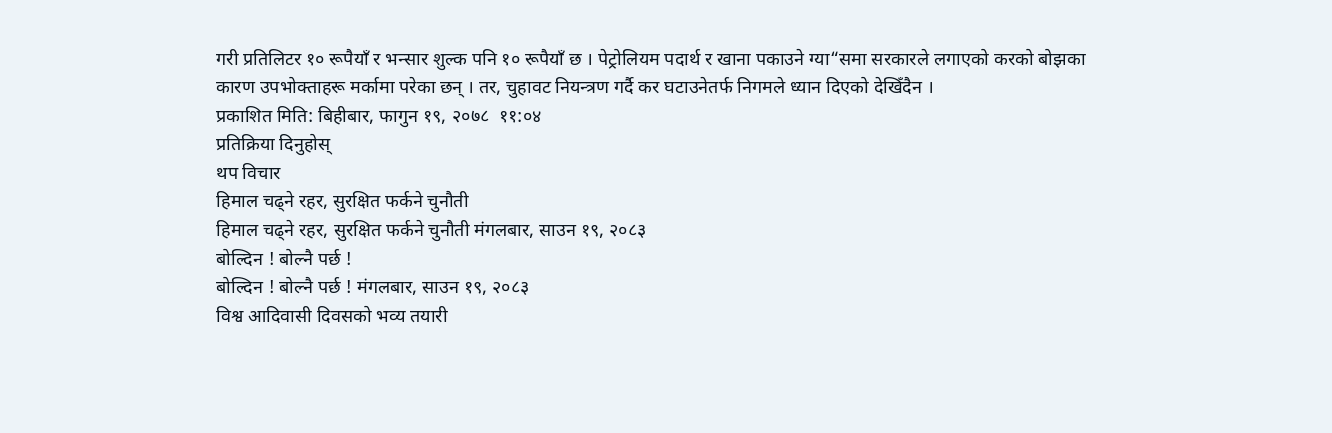गरी प्रतिलिटर १० रूपैयाँ र भन्सार शुल्क पनि १० रूपैयाँ छ । पेट्रोलियम पदार्थ र खाना पकाउने ग्या“समा सरकारले लगाएको करको बोझका कारण उपभोक्ताहरू मर्कामा परेका छन् । तर, चुहावट नियन्त्रण गर्दै कर घटाउनेतर्फ निगमले ध्यान दिएको देखिँदैन ।
प्रकाशित मिति: बिहीबार, फागुन १९, २०७८  ११:०४
प्रतिक्रिया दिनुहोस्
थप विचार
हिमाल चढ्ने रहर, सुरक्षित फर्कने चुनौती
हिमाल चढ्ने रहर, सुरक्षित फर्कने चुनौती मंगलबार, साउन १९, २०८३
बोल्दिन ! बोल्नै पर्छ !
बोल्दिन ! बोल्नै पर्छ ! मंगलबार, साउन १९, २०८३
विश्व आदिवासी दिवसको भव्य तयारी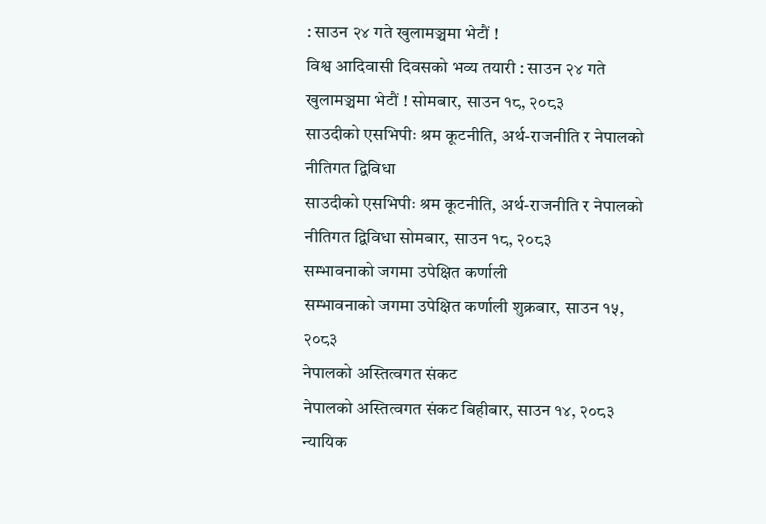: साउन २४ गते खुलामञ्चमा भेटौं !
विश्व आदिवासी दिवसको भव्य तयारी : साउन २४ गते खुलामञ्चमा भेटौं ! सोमबार, साउन १८, २०८३
साउदीको एसभिपीः श्रम कूटनीति, अर्थ-राजनीति र नेपालको नीतिगत द्विविधा
साउदीको एसभिपीः श्रम कूटनीति, अर्थ-राजनीति र नेपालको नीतिगत द्विविधा सोमबार, साउन १८, २०८३
सम्भावनाको जगमा उपेक्षित कर्णाली
सम्भावनाको जगमा उपेक्षित कर्णाली शुक्रबार, साउन १५, २०८३
नेपालको अस्तित्वगत संकट
नेपालको अस्तित्वगत संकट बिहीबार, साउन १४, २०८३
न्यायिक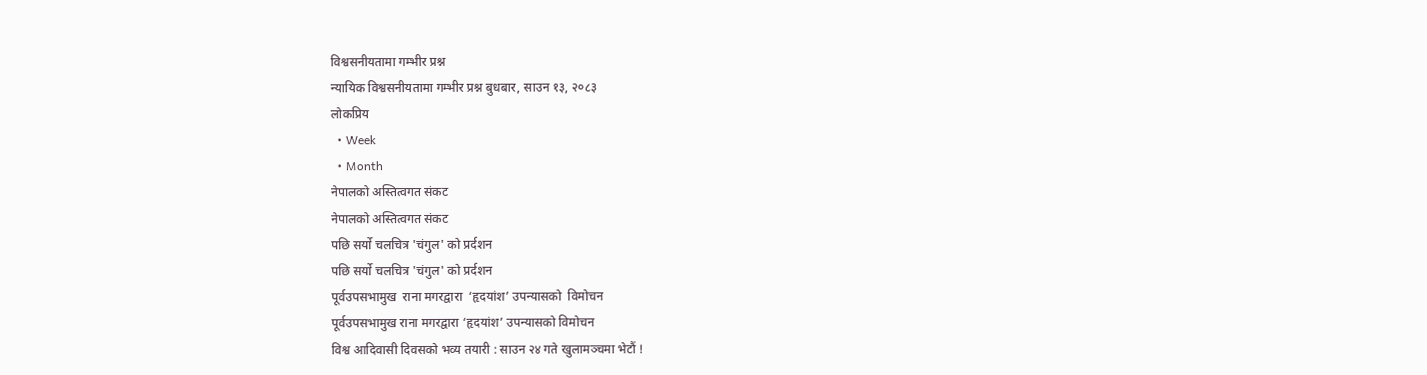विश्वसनीयतामा गम्भीर प्रश्न
न्यायिक विश्वसनीयतामा गम्भीर प्रश्न बुधबार, साउन १३, २०८३
लोकप्रिय
  • Week
  • Month
नेपालको अस्तित्वगत संकट
नेपालको अस्तित्वगत संकट
पछि सर्यो चलचित्र 'चंगुल' को प्रर्दशन
पछि सर्यो चलचित्र 'चंगुल' को प्रर्दशन
पूर्वउपसभामुख  राना मगरद्वारा  ‘हृदयांश’ उपन्यासको  विमोचन
पूर्वउपसभामुख राना मगरद्वारा ‘हृदयांश’ उपन्यासको विमोचन
विश्व आदिवासी दिवसको भव्य तयारी : साउन २४ गते खुलामञ्चमा भेटौं !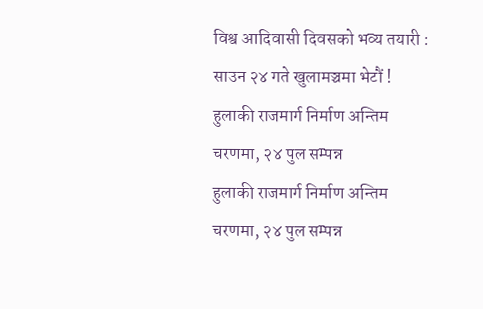विश्व आदिवासी दिवसको भव्य तयारी : साउन २४ गते खुलामञ्चमा भेटौं !
हुलाकी राजमार्ग निर्माण अन्तिम चरणमा, २४ पुल सम्पन्न
हुलाकी राजमार्ग निर्माण अन्तिम चरणमा, २४ पुल सम्पन्न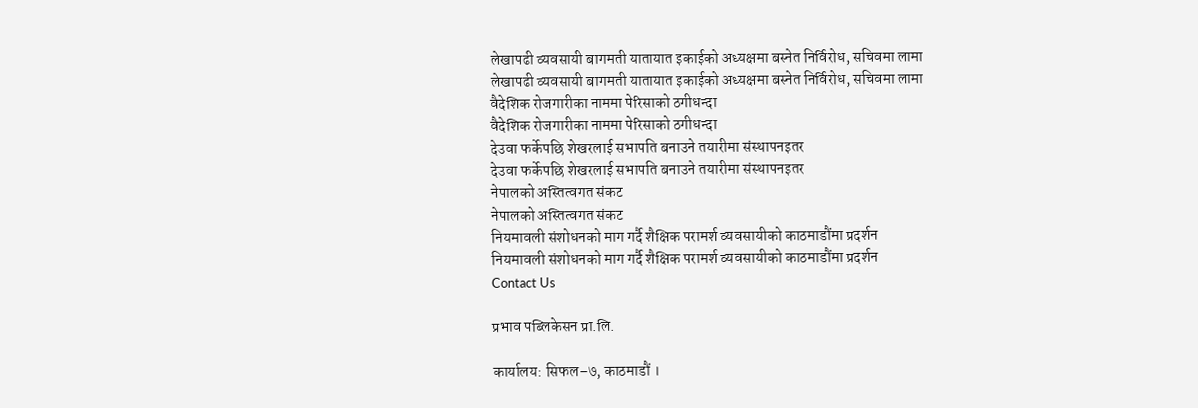लेखापढी व्यवसायी बागमती यातायात इकाईको अध्यक्षमा बस्नेत निर्विरोध, सचिवमा लामा
लेखापढी व्यवसायी बागमती यातायात इकाईको अध्यक्षमा बस्नेत निर्विरोध, सचिवमा लामा
वैदेशिक रोजगारीका नाममा पेरिसाको ठगीधन्दा
वैदेशिक रोजगारीका नाममा पेरिसाको ठगीधन्दा
देउवा फर्केपछि शेखरलाई सभापति बनाउने तयारीमा संस्थापनइतर
देउवा फर्केपछि शेखरलाई सभापति बनाउने तयारीमा संस्थापनइतर
नेपालको अस्तित्वगत संकट
नेपालको अस्तित्वगत संकट
नियमावली संशोधनको माग गर्दै शैक्षिक परामर्श व्यवसायीको काठमाडौंमा प्रदर्शन
नियमावली संशोधनको माग गर्दै शैक्षिक परामर्श व्यवसायीको काठमाडौंमा प्रदर्शन
Contact Us

प्रभाव पब्लिकेसन प्रा.लि.

कार्यालय: सिफल–७, काठमाडौं ।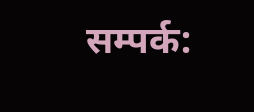सम्पर्क: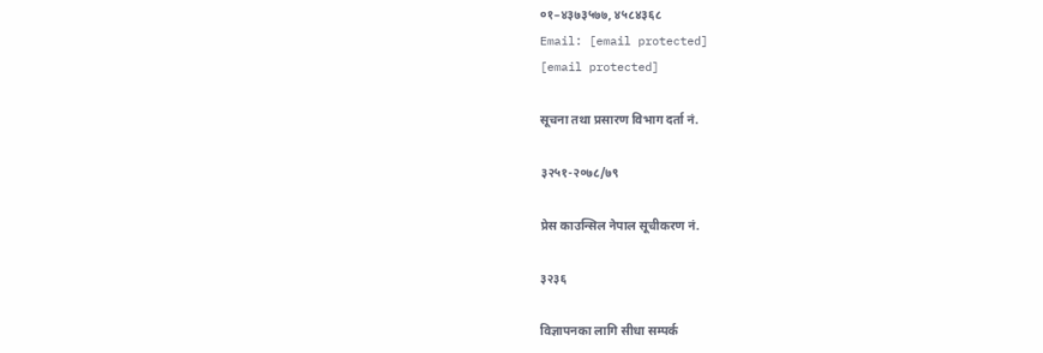०१–४३७३५७७, ४५८४३६८
Email: [email protected]
[email protected]

सूचना तथा प्रसारण विभाग दर्ता नं.

३२५१-२०७८/७९

प्रेस काउन्सिल नेपाल सूचीकरण नं.

३२३६

विज्ञापनका लागि सीधा सम्पर्क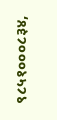९८५१०००८३४,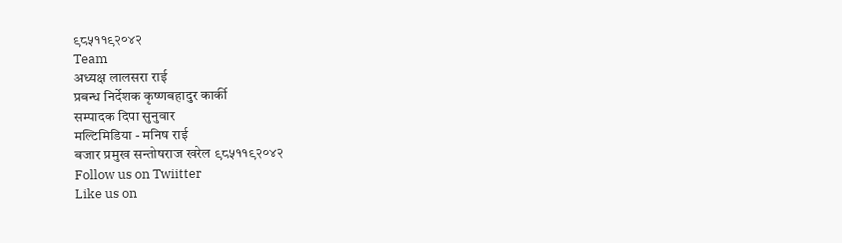९८५११९२०४२
Team
अध्यक्ष लालसरा राई
प्रबन्ध निर्देशक कृष्णबहादुर कार्की
सम्पादक दिपा सुनुवार
मल्टिमिडिया - मनिष राई
बजार प्रमुख सन्तोषराज खरेल ९८५११९२०४२
Follow us on Twiitter
Like us on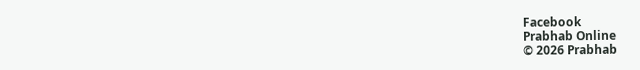Facebook
Prabhab Online
© 2026 Prabhab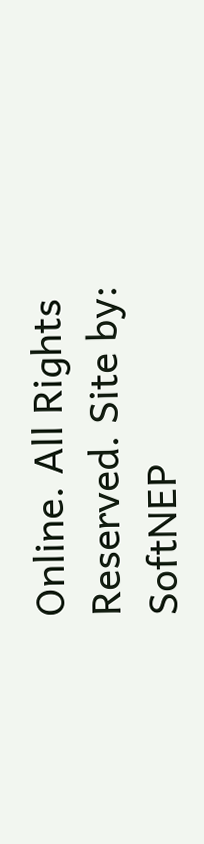Online. All Rights Reserved. Site by: SoftNEP